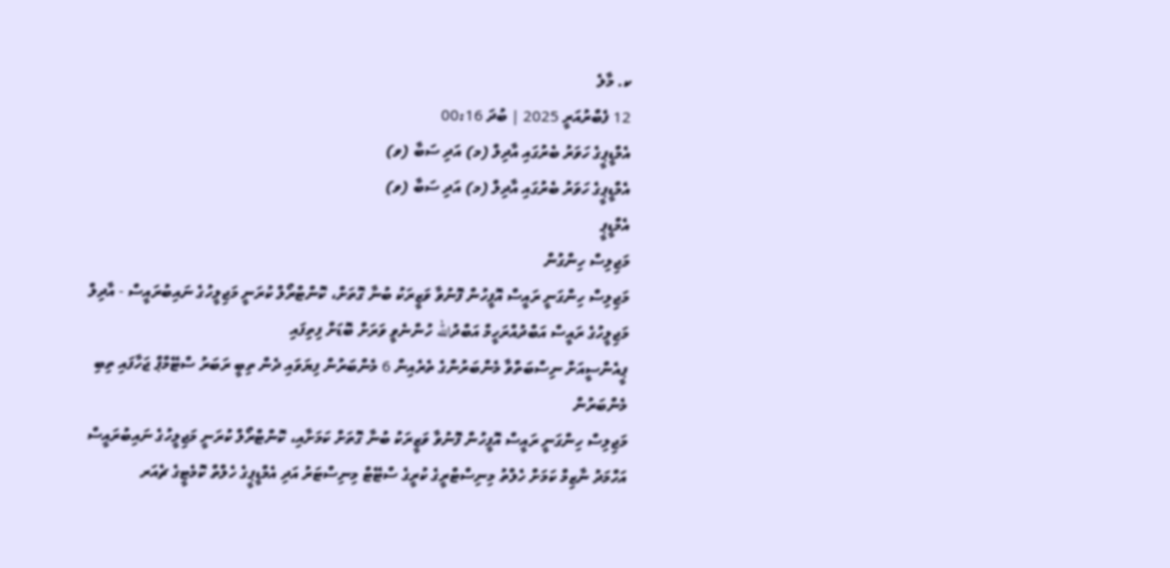ކ. މާލެ
12 ފެބްރުއަރީ 2025 | ބުދަ 00:16
އެމްޑީޕީގެ ހަވަރު ބެރުގައި އާދިލް (މ) އަދި ސަބާ (ވ)
އެމްޑީޕީގެ ހަވަރު ބެރުގައި އާދިލް (މ) އަދި ސަބާ (ވ)
އެމްޑީޕީ
މަޖިލިސް ހިންގުން
މަޖިލިސް ހިންގަނީ ރައީސް އޮފީހުން ފޮނުވާ ވަޒީރަކު ބުނާ ގޮތަށް، ކޮންޓްރޯލް ކުރަނީ މަޖިލީހުގެ ނައިބުރައީސް - އާދިލް
މަޖިލީހުގެ ރައީސް އަބްދުއްރަހީމް އަބްދުالله ހުންނެވީ ވަރަށް ބޮޑަށް ފިތިފައި
ޕީއެންސީއަށް ނިސްބަތްވާ މެންބަރުންގެ ތެރެއިން 6 މެންބަރުން ފިޔަވައި ދެން ތިބީ ރަބަރު ސްޓޭމްޕް ޖަހާފައި ތިބި މެންބަރުން
މަޖިލިސް ހިންގަނީ ރައީސް އޮފީހުން ފޮނުވާ ވަޒީރަކު ބުނާ ގޮތަށް ކަމަށާއި، ކޮންޓްރޯލް ކުރަނީ މަޖިލީހުގެ ނައިބުރައީސް އަހްމަދު ނާޒިމް ކަމަށް ހެލްތު މިނިސްޓްރީގެ ކުރީގެ ސްޓޭޓް މިނިސްޓަރު އަދި އެމްޑީޕީގެ ހެލްތް ކޮމެޓީގެ ޗެއަރ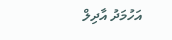އަހުމަދު އާދިލް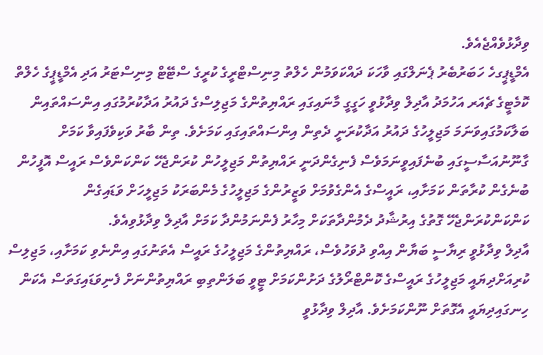ވިދާޅުވެއްޖެއެވެ.
އެމްޑީޕީގހެ ހަބަރުބެރު ޕެނަލްގައި ވާހަކަ ދައްކަވަމުން ހެލްތު މިނިސްޓްރީގެ ކުރީގެ ސްޓޭޓް މިނިސްޓަރު އަދި އެމްޑީޕީގެ ހެލްތް ކޮމެޓީގެ ޗެއަރ އަހުމަދު އާދިލް ވިދާޅުވީ ހަގީގީ މާނައިގައި ރައްޔިތުންގެ މަޖިލިސްގެ ދައުރު އަދާކުރުމުގައި އިންސައްތައިން ބަލާކަމުގައިވަނަމަ މަޖިލީހުގެ ދައުރު އަދާކުރަނީ ދެތިން އިންސައްތައިގައި ކަމަށެވެ. ތިން ބާރު ވަކިވެފައިވާ ކަމަށް ގާނޫނުއަސާސީގައި ބުނެފައިވީނަމަވެސް ފެނިގެންދަނީ ރައްޔިތުން މަޖިލީހުން ކުރަންޖެހޭ ކަންކަންވެސް ރައީސް އޮފީހުން ބުނެގެން ކުރާތަން ކަމަށާއި، ރައީސްގެ އެންގެވުމަށް ވަޒީރުންގެ މަޖިލީހުގެ މެންބަރަކު މަޖިލީހަށް ވަޑައިގެން ކަންކަންކުރަންޖެހޭ ގޮތުގެ އިރުޝާދު ދެމުންދާތަކަށް މިހާރު ފެންނަމުންދާ ކަމަށް އާދިލް ވިދާޅުވިއެވެ.
އާދިލް ވިދާޅުވީ ރިޔާސީ ބަޔާން އިއްވި ދުވަހުވެސް، ރައްޔިތުންގެ މަޖިލީހުގެ ރައީސް އެތަނުގައި އިންނެވި ކަމަށާއި، މަޖިލިސް ކުރިއަށްދިޔައީ މަޖިލީހުގެ ރައީސްގެ ކޮންޓްރޯލުގެ ދަށުންކަމަށް ޓީވީ ބަލަންތިބި ރައްޔިތުންނަށް ފެނިވަޑައިގަތަސް އެކަން ހިނގައިދިޔައީ އެގޮތަށް ނޫންކަމަށެވެ. އާދިލް ވިދާޅުވީ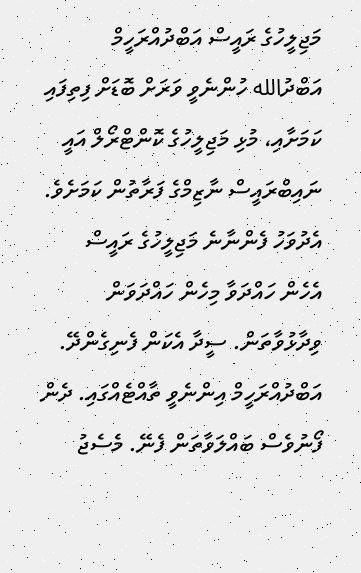މަޖިލީހުގެ ރައީސް އަބްދުއްރަހީމް އަބްދުالله ހުންނެވީ ވަރަށް ބޮޑަށް ފިތިފައި ކަމަށާއި، މުޅި މަޖިލީހުގެ ކޮންޓްރޯލް އައީ ނައިބްރައީސް ނާޒިމްގެ ފަރާތުން ކަމަށެވެ.
އެދުވަހު ފެންނާނެ މަޖިލީހުގެ ރައީސް އެހެން ހައްދަވާ މިހެން ހައްދަވަން ވިދާޅުވާތަން. ސީދާ އެކަން ފެނިގެންދޭ. އަބްދުއްރަހީމް އިންނެވީ ތާއްޓެއްގައި. ދެން ފޯނުވެސް ބައްލަވާތަން ފެނޭ. މެސެޖު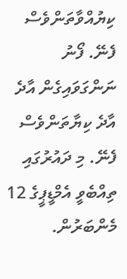ކިޔުއްވާތަންވެސް ފެނޭ. ފޯނު ނަންގަވައިގެން އާދެ އާދެ ކިޔާތަންވެސް ފެނޭ. މި ދައުރުގައި ތިއްބެވީ އެމްޑީޕީގެ 12 މެންބަރުން.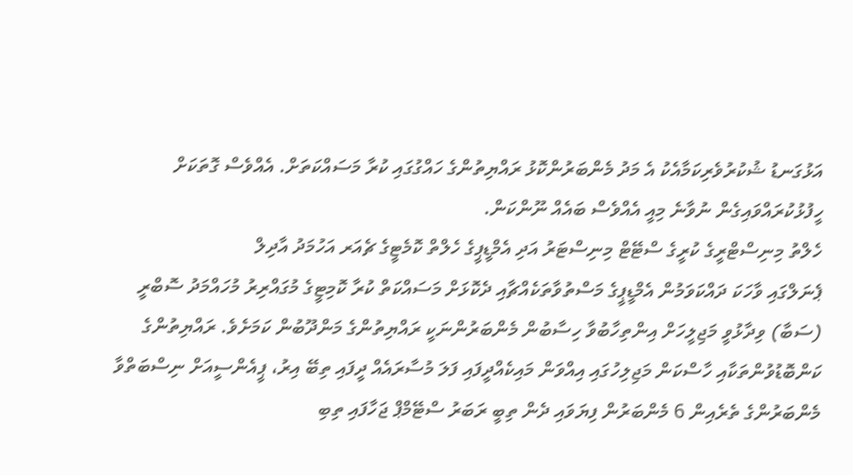އަޅުގަނޑު ޝުކުރުވެރިކަމާއެކު އެ މަދު މެންބަރުންކޮޅު ރައްޔިތުންގެ ހައްގުގައި ކުރާ މަސައްކަތަށް. އެއްވެސް ގޮތަކަށް ހީފުޅުކުރައްވައިގެން ނުވާނެ މިއީ އެއްވެސް ބައެއް ނޫންކަން.
ހެލްތު މިނިސްޓްރީގެ ކުރީގެ ސްޓޭޓް މިނިސްޓަރު އަދި އެމްޑީޕީގެ ހެލްތް ކޮމެޓީގެ ޗެއަރ އަހުމަދު އާދިލް
ޕެނަލްގައި ވާހަކަ ދައްކަވަމުން އެމްޑީޕީގެ މަސްތުވާތަކެއްޗާއި ދެކޮޅަށް މަސައްކަތް ކުރާ ކޮމިޓީގެ މުގައްރިރު މުހައްމަދު ސޮބްރީ (ސަބާ) ވިދާޅުވީ މަޖިލީހަށް އިންތިހާބުވާ ހިސާބުން މެންބަރުންނަކީ ރައްޔިތުންގެ މަންދޫބުން ކަމަށެވެ. ރައްޔިތުންގެ ކަންބޮޑުވުންތަކާއި ހާސްކަން މަޖިލިހުގައި އިއްވަން މައިކެއްދީފައި ފަލަ މުސާރައެއް ދީފައި ތިބޭ އިރު، ޕީއެންސީއަށް ނިސްބަތްވާ މެންބަރުންގެ ތެރެއިން 6 މެންބަރުން ފިޔަވައި ދެން ތިބީ ރަބަރު ސްޓޭމްޕް ޖަހާފައި ތިބި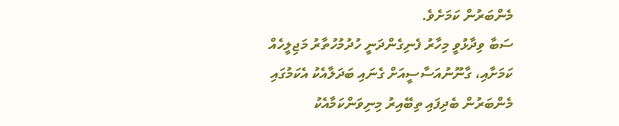މެންބަރުން ކަމަށެވެ.
ސަބާ ވިދާޅުވީ މިހާރު ފެނިގެންދަނީ ހުދުމުހުތާރު މަޖިލީހެއް ކަމަށާއި، ގާނޫނުއަސާސީއަށް ގެނައި ބަދަލާއެކު އެކަމުގައި މެންބަރުން ބެދިފައި ތިބޭއިރު މިނިވަންކަމާއެކު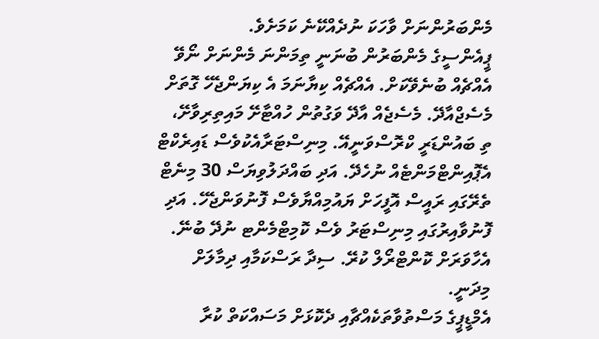މެންބަރުންނަށް ވާހަކަ ނުދެއްކޭނެ ކަމަށެވެ.
ޕީއެންސީގެ މެންބަރުން ބުނަނީ ތިމަންނަ މެންނަށް ނޯވޭ އެއްޗެއް ބުނެވޭކަށް. އެއްޗެއް ކިޔާނަމަ އެ ކިޔަންޖެހޭ ގޮތަށް މެސެޖްއާދޭ. މެސެޖެއް އާދޭ ވަގުތުން ހުއްޓާށޭ މައިތިރިވާށޭ، ތި ބައުންޑަރީ ކްރޮސްވަނީއޭ. މިނިސްޓަރާއެކުވެސް ޑައިރެކްޓް އެޕޮއިންޓްމަންޓެއް ނުހެދޭ. އަދި ބައްދަލުވިޔަސް 30 މިނެޓް ތެރޭގައި ރައީސް އޮފީހަށް ޔައުމިއްޔާވެސް ފޮނުވަންޖެހޭ. އަދި ފޮނުވާއިރުގައި މިނިސްޓަރު ވެސް ކޮމިޓްމެންޓ ނުދޭ ބުނޭ. އެހާވަރަށް ކޮންޓްރޯލް ކުރޭ. ސިދާ ރަސްކަމާއި ދިމާލަށް މިދަނީ.
އެމްޑީޕީގެ މަސްތުވާތަކެއްޗާއި ދެކޮޅަށް މަސައްކަތް ކުރާ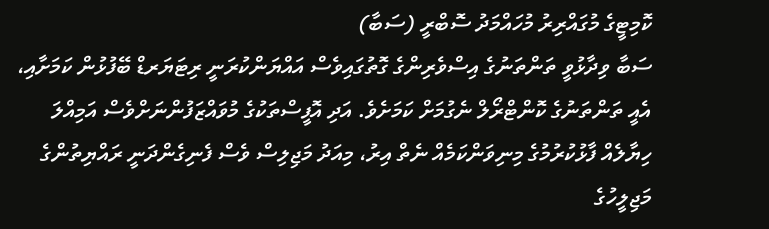ކޮމިޓީގެ މުގައްރިރު މުހައްމަދު ސޮބްރީ (ސަބާ)
ސަބާ ވިދާޅުވީ ތަންތަނުގެ އިސްވެރިންގެ ގޮތުގައިވެސް އައްޔަންކުރަނީ ރިޓަޔަރޑް ބޭފުޅުން ކަމަށާއި، އެއީ ތަންތަނުގެ ކޮންޓްރޯލް ނެގުމަށް ކަމަށެވެ. އަދި އޮފީސްތަކުގެ މުވައްޒަފުންނަށްވެސް އަމިއްލަ ހިޔާލެއް ފާޅުކުރުމުގެ މިނިވަންކަމެއް ނެތް އިރު، މިއަދު މަޖިލިސް ވެސް ފެނިގެންދަނީ ރައްޔިތުންގެ މަޖިލީހުގެ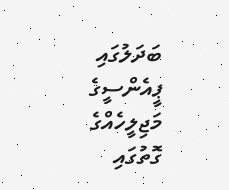ބަދަލުގައި ޕީއެންސީގެ މަޖިލީހެއްގެ ގޮތުގައި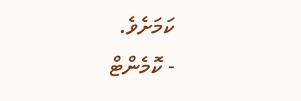ކަމަށެވެ.
- ކޮމެންޓް